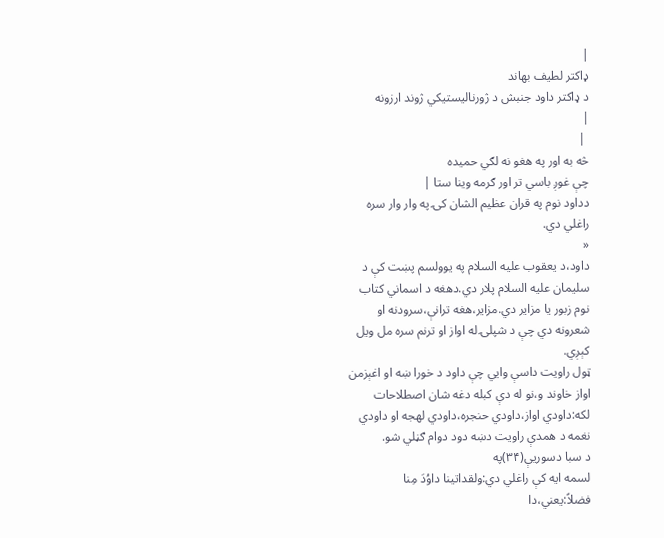|
ډاکتر لطيف بهاند
د ډاکتر داود جنبش د ژورناليستيکي ژوند ارزونه
|
 |
څه به اور په هغو نه لګي حميده
چې غوږ باسي تر اور ګرمه وينا ستا |
دداود نوم په قران عظيم الشان كۍ په وار وار سره
راغلي دي.
«
داود،د يعقوب عليه السلام په يوولسم پښت كې د
سليمان عليه السلام پلار دي.دهغه د اسماني كتاب
نوم زبور يا مزاير دي.مزاير،هغه ترانې،سرودنه او
شعرونه دي چې د شپلۍ له اواز او ترنم سره مل ويل
كېږي.
ټول راويت داسې وايي چې داود د خورا ښه او اغېزمن
اواز خاوند و،نو له دې كبله دغه شان اصطلاحات
لكه:داودي اواز،داودي حنجره،داودي لهجه او داودي
نغمه د همدې راويت دښه دود دوام ګڼلي شو.
د سبا دسوريې(۳۴)په
لسمه ايه كې راغلي دي:ولقداتينا داوُدَ مِنا
فضلاً:يعني،دا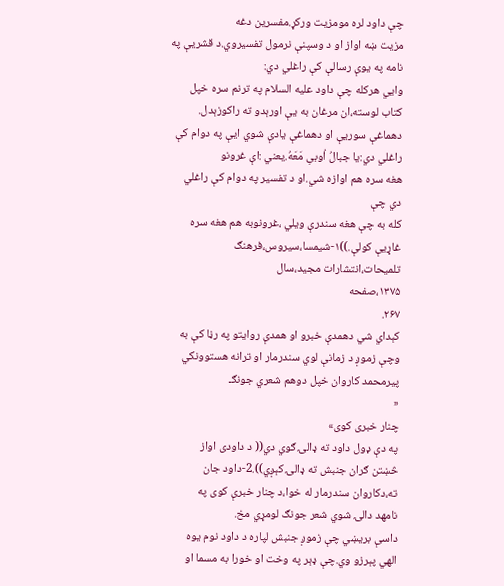چې داود لره مومزيت وركړ.مفسرين دغه
مزيت ښه اواز او د وسپنې نرمول تفسيروي.د قشريې په
نامه په يوې رسالې كې راغلي دي:
وايي هركله چې داود عليه السلام په ترنم سره خپل
كتاب لوسته،ان مرغان به يې اورېدو ته راكوزېدل.
دهماغې سوريې او دهماغې يادې شوي ايې په دوام كې
راغلي دي:يا جبالُ اُوبیِ مَعَهُ.يعني :اې غرونو
هغه سره هم اوازه شي.او د تفسير په دوام كې راغلي
دي چې
كله به چې هغه سندرې ويلي ،غرونوبه هم هغه سره
غاړيې كولې.))۱-شيمسا،سيروس،فرهنګ
تلميحات،انتشارات مجيد،سال
۱۳۷۵،صفحه
۲۶۷.
كېداي شي دهمدې خبرو او همدې روايتو په رڼا كې به
وچې زموږ د زمانې لوي سندرمار او ترانه هستوونكي
پيرمحمد كاروان خپل دوهم شعري جونګـ
«
چنار خبری کوی»
په دې ډول داود ته ډالۍ ګوي دي(( د داودی اواز
څښتن ګران جنبش ته ډالۍ كېږي)).2-داود جان
ته،دكاروان سندرمار له خوا،د چنار خبرې کوی په
نامهد دالۍ شوي شعر جونګ لومړي مخ.
داسې بريښي چې زموږ جنبش لپاره د داود نوم يوه
الهي پېرزو وي.چې ډېر په وخت او خورا به مسما او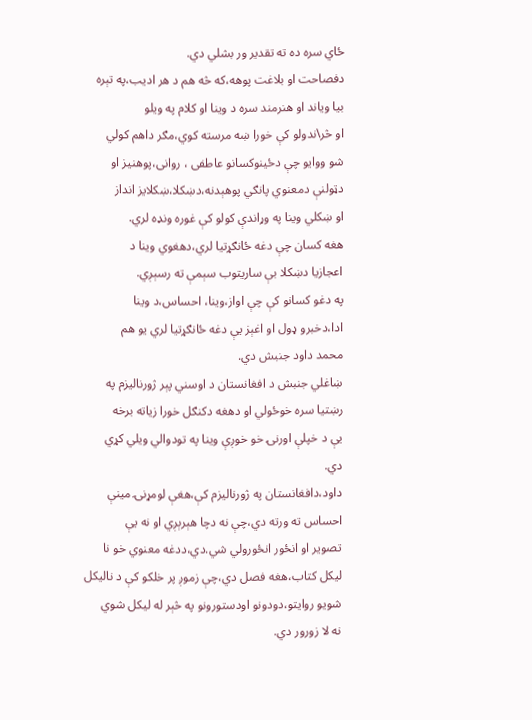ځاي سره ده ته تقدير ور بشلي دي.
دفصاحت او بلاغت پوهه،كه څه هم د هر اديب،په تېره
بيا وياند او هنرمند سره د وينا او كلام په ويلو
او څر\ندولو كې خورا ښه مرسته كوي،مګر داهم كولي
شو ووايو چې دځينوكسانو عاطفى ، روانى،پوهنيز او
دټولنې دمعنوي پانګي پوهېدنه،دښكلا،ښكلايز انداز
او ښكلي وينا په وړاندې كولو كې غوره ونډه لري.
هغه كسان چې دغه ځانګړتيا لري،دهغوي وينا د
اعجازيا دښكلا بې ساريتوب سېمې ته رسېږي.
په دغو كسانو كې چې اواز،وينا، احساس،د وينا
ادا،دخبرو ډول او اغېز يې دغه ځانګړتيا لري يو هم
محمد داود جنبش دي.
ښاغلي جنبش د افغانستان د اوسني پېر ژورناليزم په
رښتيا سره خوځولي او دهغه دكنګل خورا زياته برخه
يې د خپلې اورنۍ خو خوږې وينا په تودوالي ويلي كړي
دي.
داود،دافغانستان په ژورناليزم كې،هغې لومړنۍ مينې
احساس ته ورته دي،چې نه دچا هېرېږي او نه يې
تصوير او انځور انځورولي شي.دي،ددغه معنوي خو نا
ليكل كتاب،هغه فصل دي،چې زموږ پر خلكو كې د ناليكل
شويو روايتو،دودونو اودستورونو په څېر له ليكل شوي
نه لا زورور دي.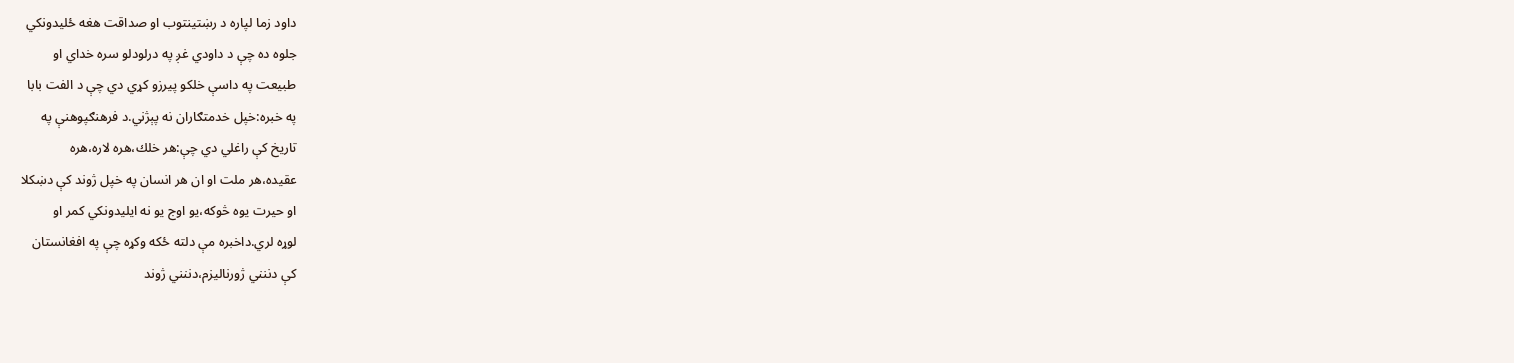داود زما لپاره د رښتينتوب او صداقت هغه ځليدونكي
جلوه ده چې د داودي غږ په درلودلو سره خداي او
طبيعت په داسې خلكو پيرزو كړي دي چې د الفت بابا
په خبره:خپل خدمتګاران نه پېژني.د فرهنګپوهنې په
تاريخ كې راغلي دي چې:هر خلك،هره لاره،هره
عقيده،هر ملت او ان هر انسان په خپل ژوند كې دښكلا
او حيرت يوه څوكه،يو اوج يو نه ايليدونكي كمر او
لوړه لري.داخبره مې دلته ځكه وكړه چې په افغانستان
كې دننني ژورناليزم،دننني ژوند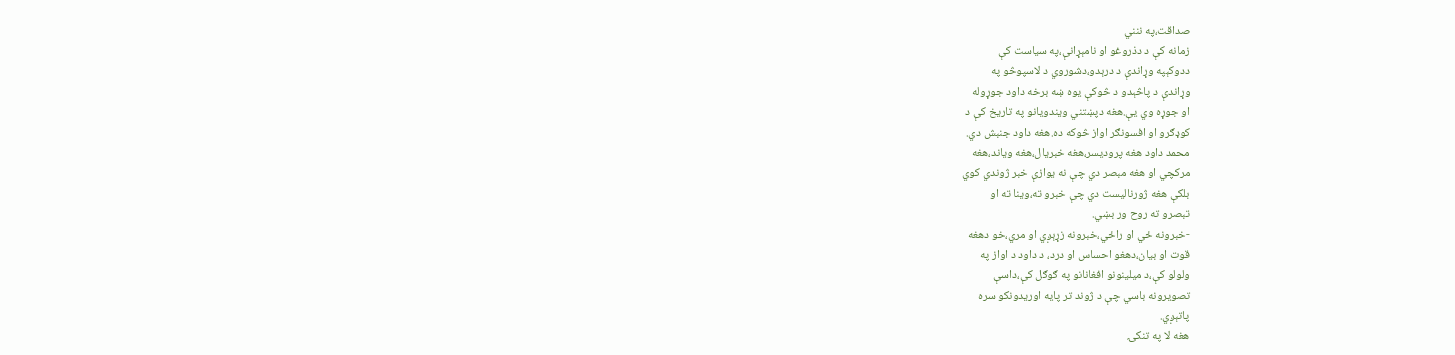صداقت،په ننني
زمانه كې د دذروغو او نامېړانې،په سياست كې
ددوكېپه وړاندې د درېدو،دشوروي د لاسپوڅو په
وړاندې د پاڅېدو د څوكې يوه ښه برخه داود جوړوله
او جوړه وي يې.هغه دپښتني ويندويانو په تاريخ كې د
كوډګرو او افسونګر اواز څوكه ده.هغه داود جنبش دي.
محمد داود هغه پروديسر،هغه خبريال،هغه وياند،هغه
مركچي او هغه مبصر دي چې نه يوازې خبر ژوندي كوي
بلكې هغه ژورناليست دي چې خبرو ته،وينا ته او
تبصرو ته روح ور بښي.
-خبرونه ځي او راځي،خبرونه زړېږي او مري،خو دهغه
قوت او بيان،دهغو احساس او درد، د داود د اواز په
ولولو كې،د ميلينونو افغانانو په ګوګل كې،داسې
تصويرونه باسي چې د ژوند تر پايه اوريدونكو سره
پاتېږي.
هغه لا په تنكۍ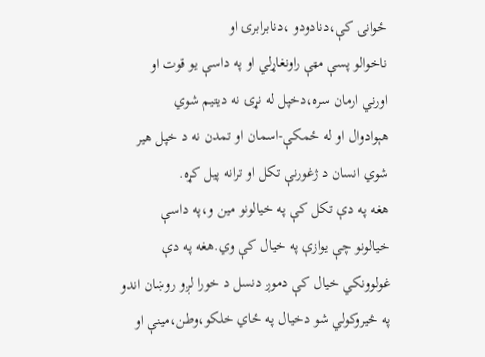ځوانۍ كې،دنادودو ،دنابرابرۍ او
ناخوالو پسې مټې راونغاړلي او په داسې يو قوت او
اورني ارمان سره،دخپل له نړۍ نه ديتيم شوي
هېوادوال او له ځمكې-اسمان او تمدن نه د خپل هير
شوي انسان د ژغورنې تكل او ترانه پيل كړه.
هغه په دې تكل كې په خيالونو مين و،په داسې
خيالونو چې يوازې په خيال كې وي.هغه په دې
غولوونكي خيال كې دموږ دنسل د خورا لږو روښان اندو
په څيروكولي شو دخيال په ځاي خلكو،وطن،مينې او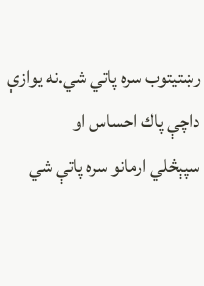رښتيتوب سره پاتي شي.نه يوازې داچې پاك احساس او
سپېڅلي ارمانو سره پاتې شي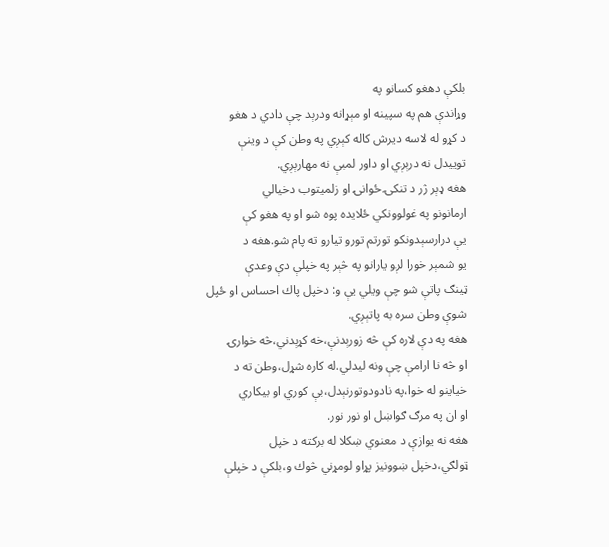بلكې دهغو كسانو په
وړاندې هم په سپينه او مېړانه ودرېد چې دادي د هغو
د كړو له لاسه ديرش كاله كېږي په وطن كې د وينې
توييدل نه درېږي او داور لمبې نه مهارېږي.
هغه ډېر ژر د تنكۍ ځوانۍ او زلميتوب دخيالي
ارمانونو په غولوونكي ځلايده پوه شو او په هغو كې
يې درارسېدونكو تورتم تورو تيارو ته پام شو.هغه د
يو شمېر خورا لږو يارانو په څېر په خپلې دې وعدې
ټينګ پاتې شو چې ويلي يې و: دخپل پاك احساس او ځپل
شوې وطن سره به پاتېږي.
هغه په دې لاره كې څه زورېدنې،خه كړېدني،څه خوارۍ
او څه نا ارامې چې ونه ليدلي.له كاره شړل،وطن ته د
خياينو له خوا،په نادودوتورنېدل،بې كوري او بيكاري
او ان په مرګ ګواښل او نور نور.
هغه نه يوازې د معنوي ښكلا له بركته د خپل
ټولګي،دخپل ښوونيز پړاو لومړني څوك و،بلكې د خپلې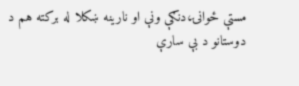مستې ځوانۍ،دنګې ونې او نارينه ښكلا له بركته هم د
دوستانو د بې سارې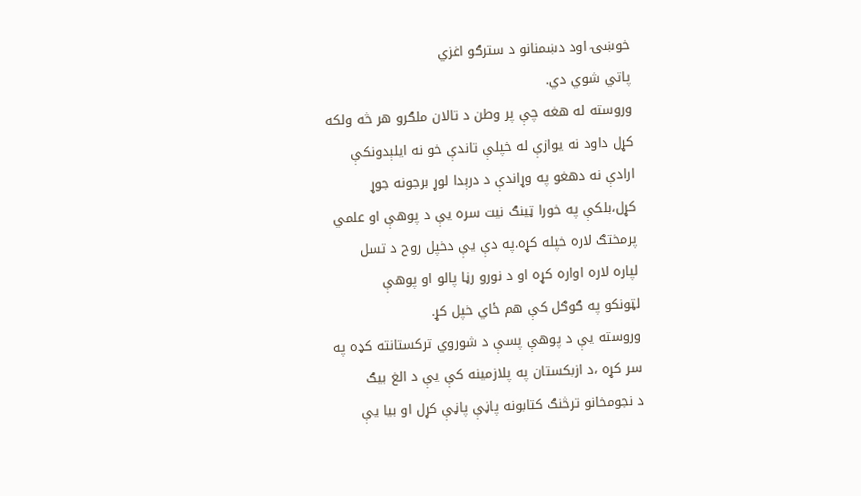خوښۍ اود دښمنانو د سترګو اغزي
پاتي شوي دي.
وروسته له هغه چې پر وطن د تالان ملګرو هر څه ولكه
كړل داود نه يوازې له خپلې تاندې خو نه ايلېدونكې
ارادې نه دهغو په وړاندې د درېدا لوړ برجونه جوړ
كړل،بلكې په خورا ټينګ نيت سره يې د پوهې او علمي
پرمختګ لاره خپله كړه.په دې يې دخپل روح د تسل
لپاره لاره اواره كړه او د نورو رڼا پالو او پوهې
لټونكو په ګوګل كې هم ځاي خپل كړ.
وروسته يې د پوهې پسې د شوروي تركستانته كډه په
سر كړه ،د ازبكستان په پلازمينه كې يې د الغ بيګ
د نجومخانو ترڅنګ كتابونه پاڼې پاڼې كړل او بيا يې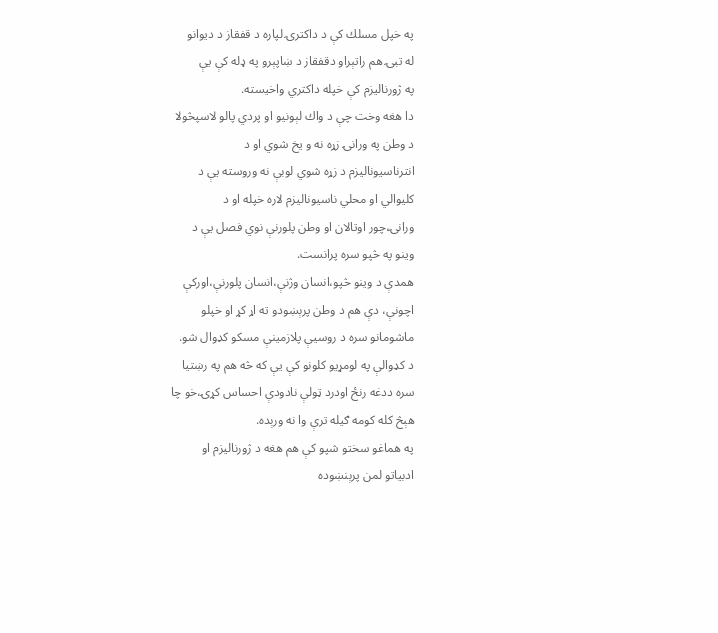په خپل مسلك كې د داكترۍ لپاره د قفقاز د ديوانو
له تبۍ هم راتېراو دقفقاز د ښاپېرو په ډله كې يې
په ژورناليزم كې خپله داكتري واخيسته.
دا هغه وخت چې د واك لېونيو او پردي پالو لاسپڅولا
د وطن په ورانۍ زړه نه و يخ شوي او د
انترناسيوناليزم د زړه شوي لوبې نه وروسته يې د
كليوالي او محلي ناسيوناليزم لاره خپله او د
ورانۍ،چور اوتالان او وطن پلورنې نوي فصل يې د
وينو په څپو سره پرانست.
همدې د وينو څپو،انسان وژنې،انسان پلورنې،اوركې
اچونې، دې هم د وطن پرېښودو ته اړ كړ او خپلو
ماشومانو سره د روسيې پلازمينې مسكو كډوال شو.
د كډوالې په لومړيو كلونو كې يې كه څه هم په رښتيا
سره ددغه رنځ اودرد ټولې نادودې احساس كړۍ،خو چا
هېڅ كله كومه ګيله ترې وا نه ورېده.
په هماغو سختو شپو كې هم هغه د ژورناليزم او
ادبياتو لمن پرېنښوده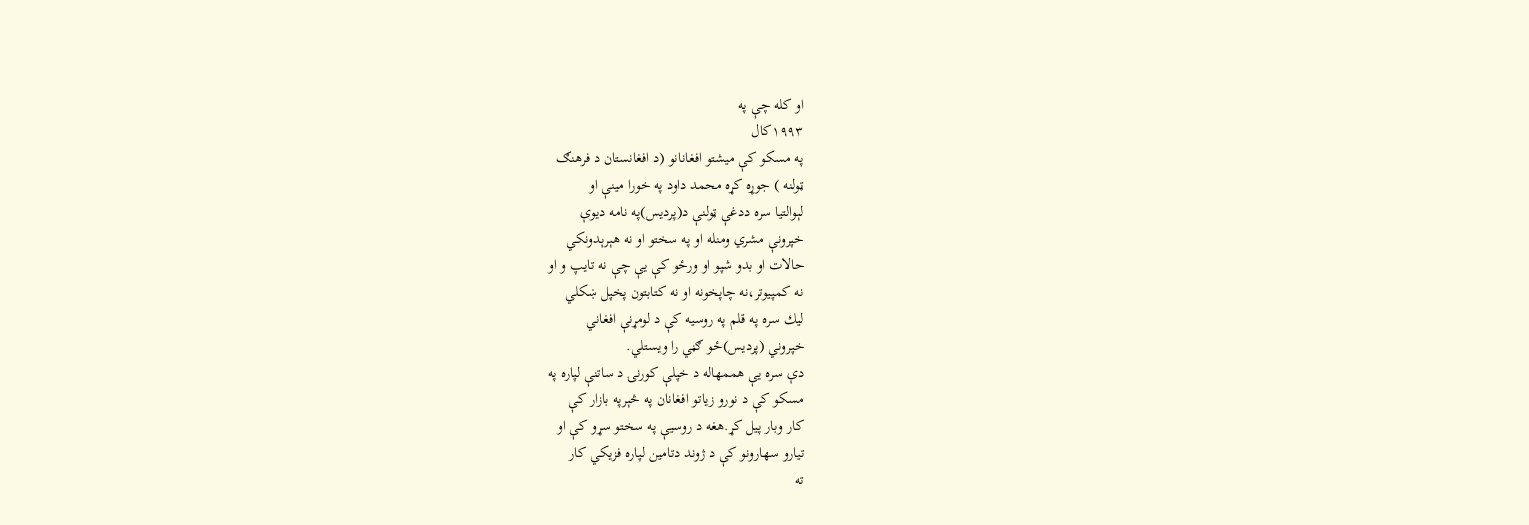او كله چې په
۱۹۹۳كال
په مسكو كې ميشتو افغانانو (د افغانستان د فرهنګ
ټولنه ) جوړه كړه محمد داود په خورا مينې او
لېوالتيا سره ددغې ټولنې د(پرديس)په نامه ديوې
خپرونې مشري ومنله او په سختو او نه هېرېدونكي
حالات او بدو شپو او ورځو كې يې چې نه تايپ و او
نه كمپيوتر،نه چاپخونه او نه كتابتون پخپل ښكلي
ليك سره په قلم په روسيه كې د لومړنې افغاني
خپروني (پرديس)ځو ګڼي را ويستلي.
دې سره يې هممهاله د خپلې كورنۍ د ساتنې لپاره په
مسكو كې د نورو زياتو افغانان په څېرپه بازار كې
كار وبار پيل كړ.هغه د روسيې په سختو سړو كې او
تيارو سهارونو كې د ژوند دتامين لپاره فزيكي كار
ته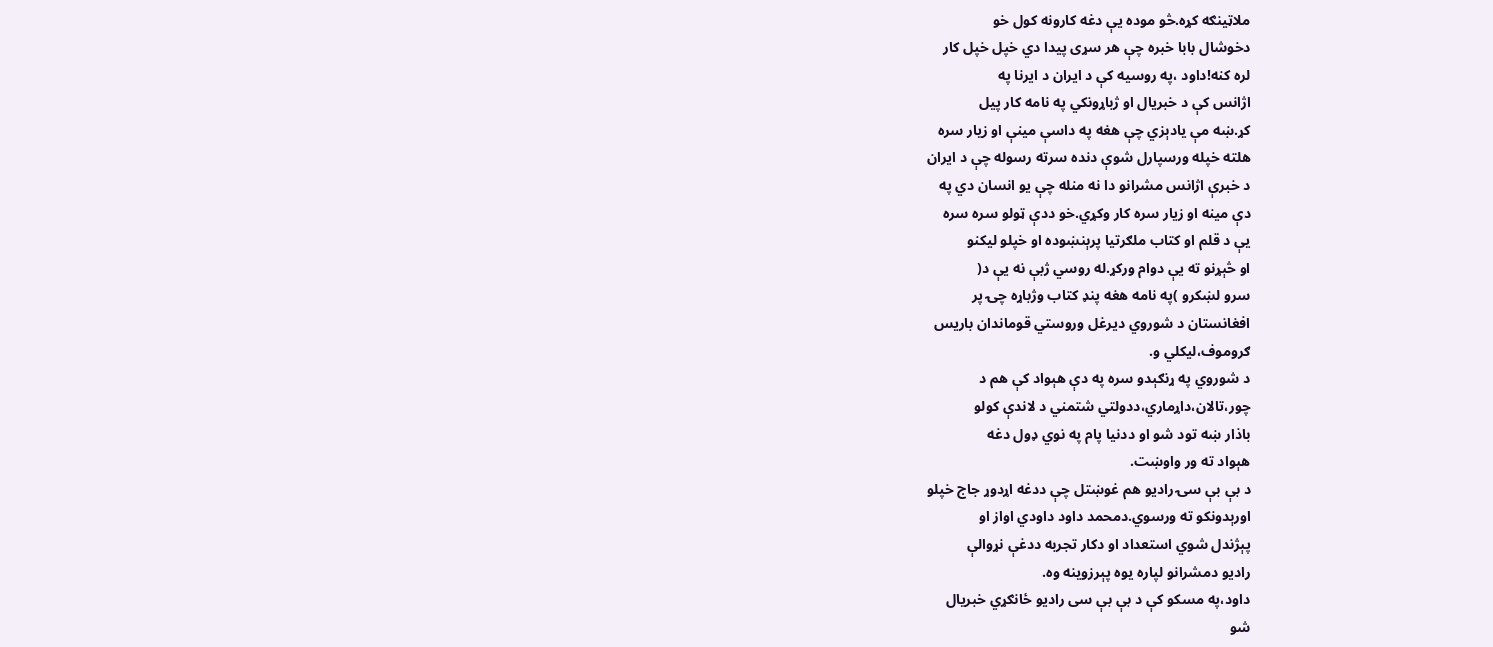ملاټينګه كړه.څو موده يې دغه كارونه كول خو
دخوشال بابا خبره چې هر سړى پيدا دي خپل خپل كار
لره كنه!داود ،په روسيه كې د ايران د ايرنا په
اژانس كې د خبريال او ژباړونكي په نامه كار پيل
كړ.ښه مې يادېزي چې هغه په داسې مينې او زيار سره
هلته خپله ورسپارل شوې دنده سرته رسوله چې د ايران
د خبرې اژانس مشرانو دا نه منله چې يو انسان دي په
دې مينه او زيار سره كار وكړي.خو ددې ټولو سره سره
يې د قلم او كتاب ملګرتيا پرېنښوده او خپلو ليكنو
او څېړنو ته يې دوام وركړ.له روسي ژبې نه يې د(
سرو لښكرو )په نامه هغه پنډ كتاب وژباړه چۍ پر
افغانستان د شوروي ديرغل وروستي قوماندان باريس
ګروموف،ليكلي و.
د شوروي په ړنګېدو سره په دې هېواد كې هم د
چور،تالان،داړماري،ددولتي شتمني د لاندې كولو
باذار ښه تود شو او ددنيا پام په نوي ډول دغه
هېواد ته ور واوښت.
د بې بې سۍ راديو هم غوښتل چې ددغه اړدوړ جاج خپلو
اورېدونكو ته ورسوي.دمحمد داود داودي اواز او
پېژندل شوي استعداد او دكار تجربه ددغې نړوالې
راديو دمشرانو لپاره يوه پېرزوينه وه.
داود،په مسكو كې د بې بې سى راديو ځانګړي خبريال
شو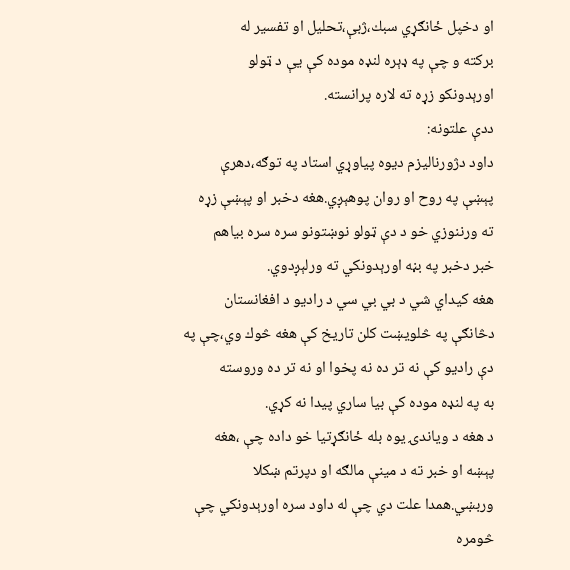او دخپل ځانګړي سبك،ژبې،تحليل او تفسير له
بركته و چې په ډېره لنډه موده كې يې د ټولو
اورېدونكو زړه ته لاره پرانسته.
ددې علتونه:
داود دژورناليزم ديوه پياوړي استاد په توګه،دهرې
پېښې په روح او روان پوهېږي.هغه دخبر او پېښې زړه
ته ورننوزي خو د دې ټولو نوښتونو سره سره بياهم
خبر دخبر په بڼه اورېدونكي ته ورلېږدوي.
هغه كيداي شي د بي بي سي د راديو د افغانستان
دڅانګې په څلويښت كلن تاريخ كې هغه څوك وي،چې په
دې راديو كې نه تر ده نه پخوا او نه تر ده وروسته
به په لنډه موده كې بيا ساري پيدا نه كړي.
د هغه د وياندۍ يوه بله ځانګړتيا خو داده چې ،هغه
پېښه او خبر ته د مينې مالګه او دپرتم ښكلا
وربښي.همدا علت دي چې له داود سره اورېدونكي چې
څومره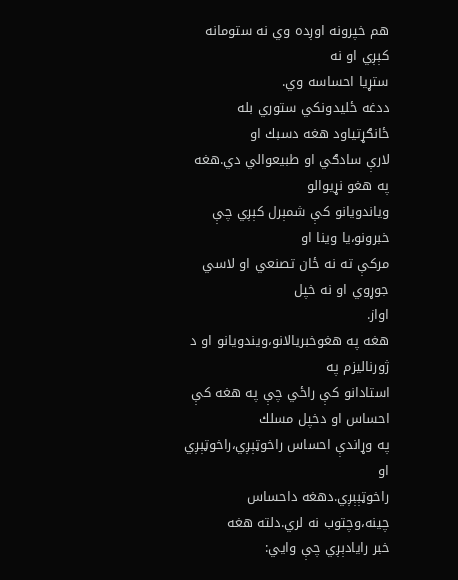هم خپرونه اوږده وي نه ستومانه كېږي او نه
ستړيا احساسه وي.
ددغه ځليدونكي ستوري بله ځانګړتياود هغه دسبك او
لارې سادګي او طبيعوالي دي.هغه په هغو نړيوالو
وياندويانو كې شمېرل كېږي چې خبرونو،يا وينا او
مركې ته نه ځان تصنعي او لاسي جوړوي او نه خپل
اواز.
هغه په هغوخبريالانو،ويندويانو او د ژورناليزم په
استادانو كې راځي چې په هغه كې احساس او دخپل مسلك
په وړاندې احساس راخوټېږي،راخوټېږي او
راخوټېېږي.دهغه داحساس چينه،وچتوب نه لري.دلته هغه
خبر رايادېږي چې وايي: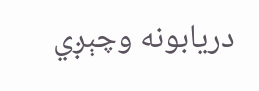دريابونه وچېږي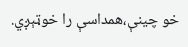خو چينې،همداسې را خوټېږي.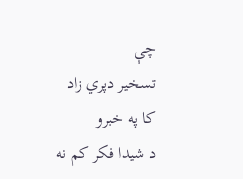چې
تسخير دپري زاد کا په خبرو
د شيدا فکر کم نه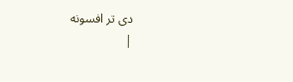دى تر افسونه
|